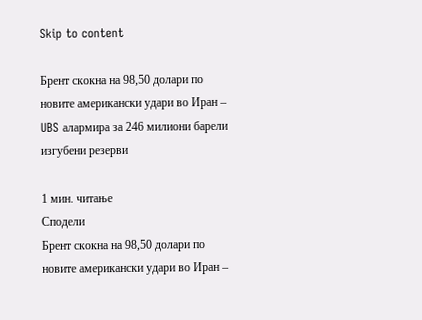Skip to content

Брент скокна на 98,50 долари по новите американски удари во Иран – UBS алармира за 246 милиони барели изгубени резерви

1 мин. читање
Сподели
Брент скокна на 98,50 долари по новите американски удари во Иран –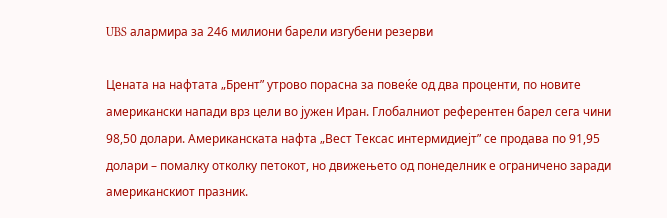UBS алармира за 246 милиони барели изгубени резерви

Цената на нафтата „Брент” утрово порасна за повеќе од два проценти, по новите американски напади врз цели во јужен Иран. Глобалниот референтен барел сега чини 98,50 долари. Американската нафта „Вест Тексас интермидиејт” се продава по 91,95 долари – помалку отколку петокот, но движењето од понеделник е ограничено заради американскиот празник.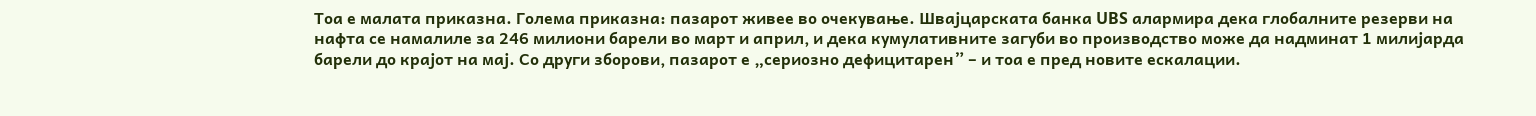Тоа е малата приказна. Голема приказна: пазарот живее во очекување. Швајцарската банка UBS алармира дека глобалните резерви на нафта се намалиле за 246 милиони барели во март и април, и дека кумулативните загуби во производство може да надминат 1 милијарда барели до крајот на мај. Со други зборови, пазарот е „сериозно дефицитарен” – и тоа е пред новите ескалации.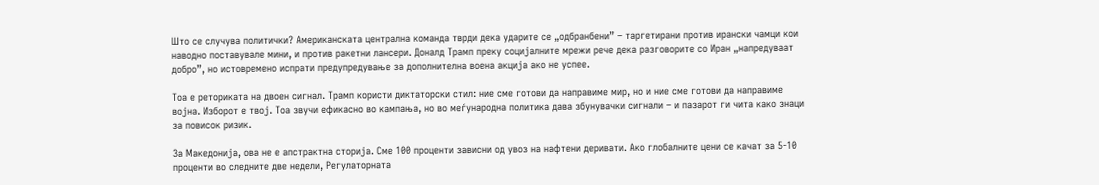Што се случува политички? Американската централна команда тврди дека ударите се „одбранбени” – таргетирани против ирански чамци кои наводно поставувале мини, и против ракетни лансери. Доналд Трамп преку социјалните мрежи рече дека разговорите со Иран „напредуваат добро”, но истовремено испрати предупредување за дополнителна воена акција ако не успее.

Тоа е реториката на двоен сигнал. Трамп користи диктаторски стил: ние сме готови да направиме мир, но и ние сме готови да направиме војна. Изборот е твој. Тоа звучи ефикасно во кампања, но во меѓународна политика дава збунувачки сигнали – и пазарот ги чита како знаци за повисок ризик.

За Македонија, ова не е апстрактна сторија. Сме 100 проценти зависни од увоз на нафтени деривати. Ако глобалните цени се качат за 5-10 проценти во следните две недели, Регулаторната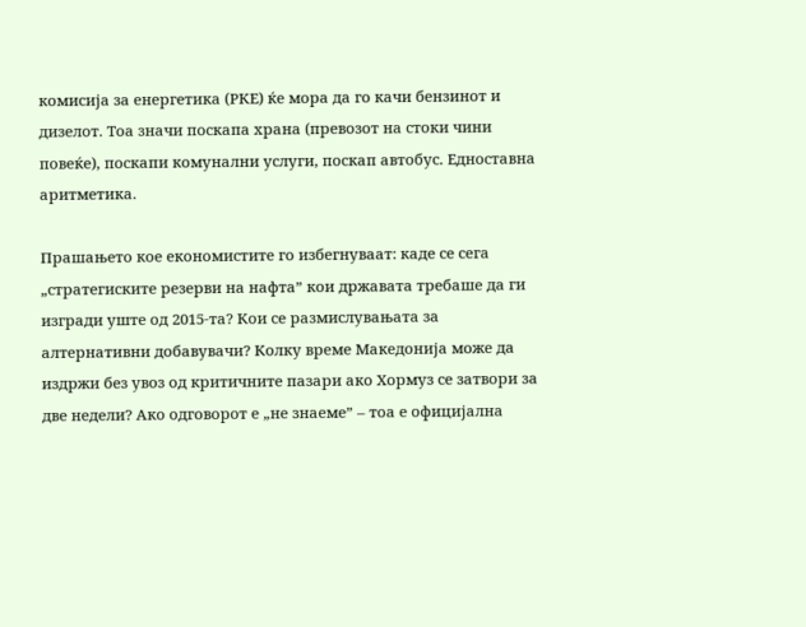комисија за енергетика (РКЕ) ќе мора да го качи бензинот и дизелот. Тоа значи поскапа храна (превозот на стоки чини повеќе), поскапи комунални услуги, поскап автобус. Едноставна аритметика.

Прашањето кое економистите го избегнуваат: каде се сега „стратегиските резерви на нафта” кои државата требаше да ги изгради уште од 2015-та? Кои се размислувањата за алтернативни добавувачи? Колку време Македонија може да издржи без увоз од критичните пазари ако Хормуз се затвори за две недели? Ако одговорот е „не знаеме” – тоа е официјална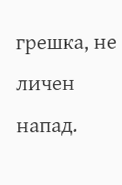грешка, не личен напад.